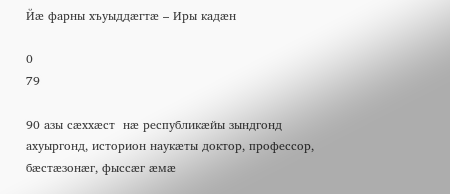Йæ фарны хъуыддæгтæ – Иры кадæн

0
79

90 азы сæххæст  нæ республикæйы зындгонд ахуыргонд, историон наукæты доктор, профессор, бæстæзонæг, фыссæг æмæ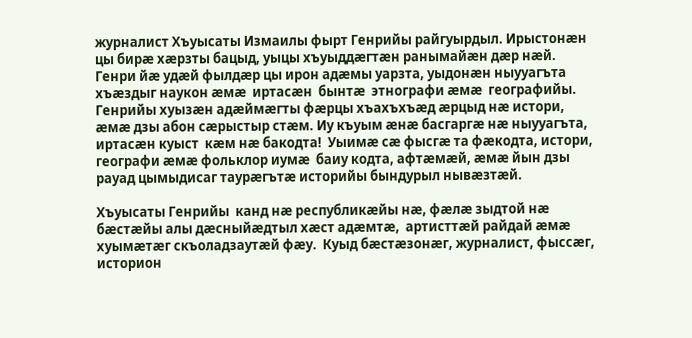журналист Хъуысаты Измаилы фырт Генрийы райгуырдыл. Ирыстонæн цы бирæ хæрзты бацыд, уыцы хъуыддæгтæн ранымайæн дæр нæй. Генри йæ удæй фылдæр цы ирон адæмы уарзта, уыдонæн ныууагъта хъæздыг наукон æмæ  иртасæн  бынтæ  этнографи æмæ  географийы. Генрийы хуызæн адæймæгты фæрцы хъахъхъæд æрцыд нæ истори, æмæ дзы абон сæрыстыр стæм. Иу къуым æнæ басгаргæ нæ ныууагъта, иртасæн куыст  кæм нæ бакодта!  Уыимæ сæ фысгæ та фæкодта, истори, географи æмæ фольклор иумæ  баиу кодта, афтæмæй, æмæ йын дзы рауад цымыдисаг таурæгътæ историйы бындурыл нывæзтæй.

Хъуысаты Генрийы  канд нæ республикæйы нæ, фæлæ зыдтой нæ бæстæйы алы дæсныйæдтыл хæст адæмтæ,  артисттæй райдай æмæ хуымæтæг скъоладзаутæй фæу.  Куыд бæстæзонæг, журналист, фыссæг, историон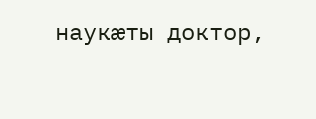наукæты доктор,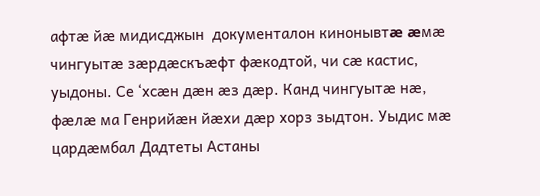афтæ йæ мидисджын  документалон кинонывтæ æмæ чингуытæ зæрдæскъæфт фæкодтой, чи сæ кастис, уыдоны. Се ‘хсæн дæн æз дæр. Канд чингуытæ нæ, фæлæ ма Генрийæн йæхи дæр хорз зыдтон. Уыдис мæ цардæмбал Дадтеты Астаны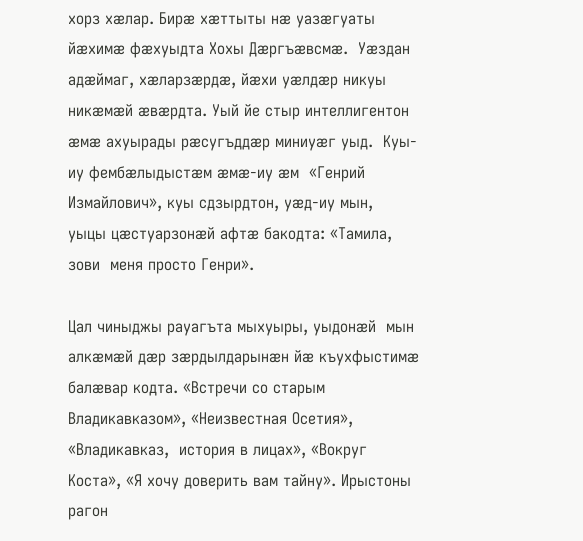хорз хæлар. Бирæ хæттыты нæ уазæгуаты  йæхимæ фæхуыдта Хохы Дæргъæвсмæ.  Уæздан адæймаг, хæларзæрдæ, йæхи уæлдæр никуы никæмæй æвæрдта. Уый йе стыр интеллигентон æмæ ахуырады рæсугъддæр миниуæг уыд.  Куы-иу фембæлыдыстæм æмæ-иу æм  «Генрий Измайлович», куы сдзырдтон, уæд-иу мын,  уыцы цæстуарзонæй афтæ бакодта: «Тамила, зови  меня просто Генри».

Цал чиныджы рауагъта мыхуыры, уыдонæй  мын алкæмæй дæр зæрдылдарынæн йæ къухфыстимæ балæвар кодта. «Встречи со старым Владикавказом», «Неизвестная Осетия», «Владикавказ,  история в лицах», «Вокруг Коста», «Я хочу доверить вам тайну». Ирыстоны  рагон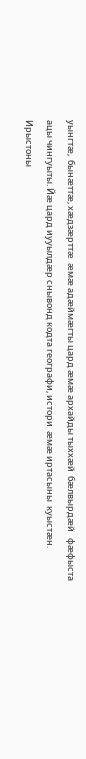уынгтæ,  бынæттæ, хæдзæрттæ  æмæ адæймæгты цард æмæ архайды тыххæй  бæлвырдæй   фæфыста ацы чингуыты. Йæ цард иууылдæр снывонд кодта географи, истори  æмæ иртасыны  куыстæн. Ирыстоны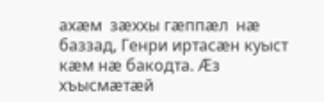ахæм  зæххы гæппæл  нæ баззад, Генри иртасæн куыст кæм нæ бакодта. Æз хъысмæтæй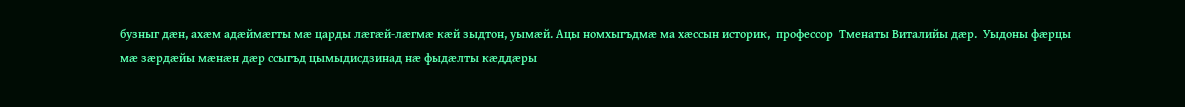бузныг дæн, ахæм адæймæгты мæ царды лæгæй-лæгмæ кæй зыдтон, уымæй. Ацы номхыгъдмæ ма хæссын историк,  профессор  Тменаты Виталийы дæр.  Уыдоны фæрцы мæ зæрдæйы мæнæн дæр ссыгъд цымыдисдзинад нæ фыдæлты кæддæры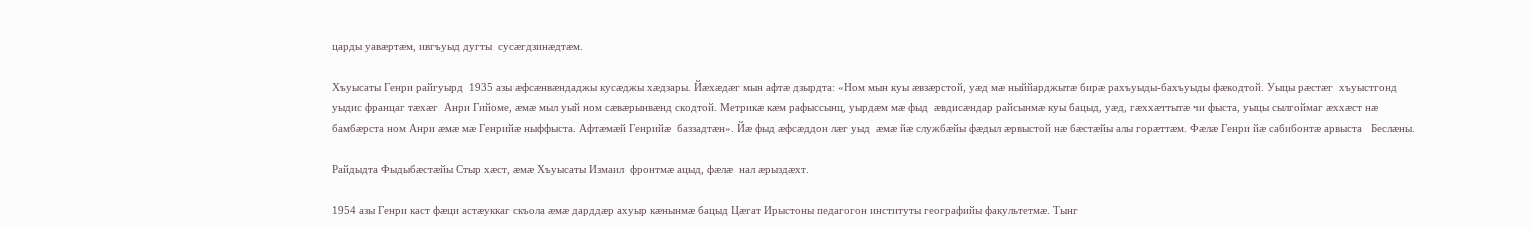царды уавæртæм, ивгъуыд дугты  сусæгдзинæдтæм.

Хъуысаты Генри райгуырд  1935 азы æфсæнвæндаджы кусæджы хæдзары. Йæхæдæг мын афтæ дзырдта: «Ном мын куы æвзæрстой, уæд мæ ныййарджытæ бирæ рахъуыды-бахъуыды фæкодтой. Уыцы рæстæг  хъуыстгонд уыдис францаг тæхæг  Анри Гийоме, æмæ мыл уый ном сæвæрынвæнд скодтой. Метрикæ кæм рафыссынц, уырдæм мæ фыд  æвдисæндар райсынмæ куы бацыд, уæд, гæххæттытæ чи фыста, уыцы сылгоймаг æххæст нæ бамбæрста ном Анри æмæ мæ Генрийæ ныффыста. Афтæмæй Генрийæ  баззадтæн». Йæ фыд æфсæддон лæг уыд  æмæ йæ службæйы фæдыл æрвыстой нæ бæстæйы алы горæттæм. Фæлæ Генри йæ сабибонтæ арвыста   Беслæны.

Райдыдта Фыдыбæстæйы Стыр хæст, æмæ Хъуысаты Измаил  фронтмæ ацыд, фæлæ  нал æрыздæхт.

1954 азы Генри каст фæци астæуккаг скъола æмæ дарддæр ахуыр кæнынмæ бацыд Цæгат Ирыстоны педагогон институты географийы факультетмæ. Тынг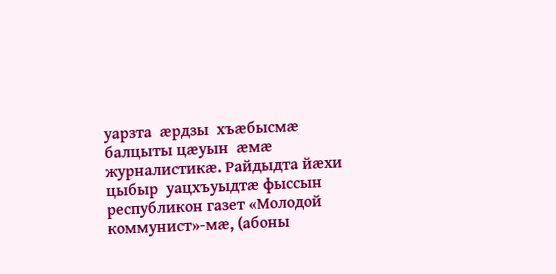уарзта  æрдзы  хъæбысмæ балцыты цæуын  æмæ  журналистикæ. Райдыдта йæхи цыбыр  уацхъуыдтæ фыссын  республикон газет «Молодой  коммунист»-мæ, (абоны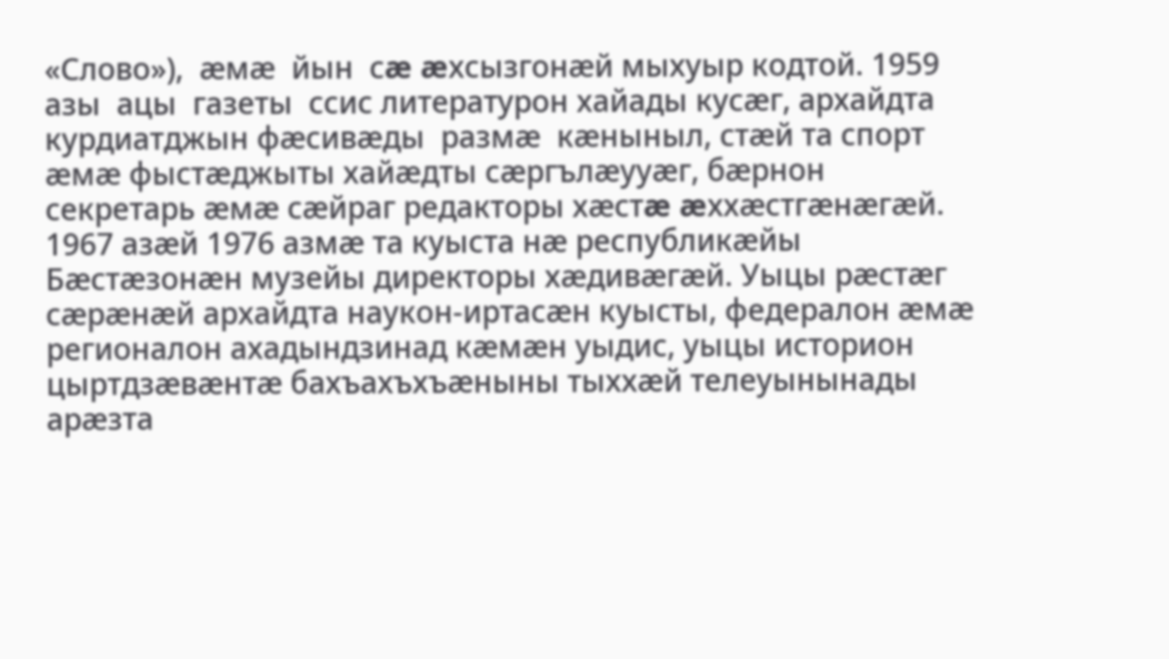«Слово»),  æмæ  йын  сæ æхсызгонæй мыхуыр кодтой. 1959  азы  ацы  газеты  ссис литературон хайады кусæг, архайдта курдиатджын фæсивæды  размæ  кæныныл, стæй та спорт æмæ фыстæджыты хайæдты сæргълæууæг, бæрнон секретарь æмæ сæйраг редакторы хæстæ æххæстгæнæгæй. 1967 азæй 1976 азмæ та куыста нæ республикæйы Бæстæзонæн музейы директоры хæдивæгæй. Уыцы рæстæг сæрæнæй архайдта наукон-иртасæн куысты, федералон æмæ регионалон ахадындзинад кæмæн уыдис, уыцы историон цыртдзæвæнтæ бахъахъхъæныны тыххæй телеуынынады арæзта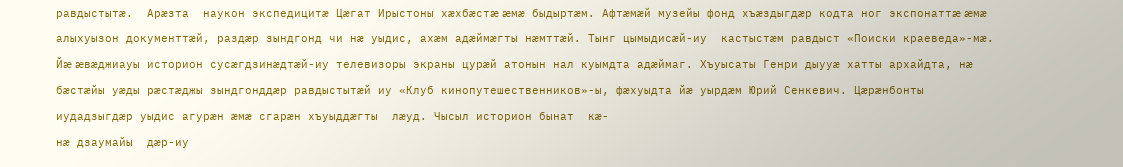равдыстытæ.  Арæзта  наукон экспедицитæ Цæгат Ирыстоны хæхбæстæ æмæ быдыртæм. Афтæмæй музейы фонд хъæздыгдæр кодта ног экспонаттæ æмæ алыхуызон документтæй, раздæр зындгонд чи нæ уыдис, ахæм адæймæгты нæмттæй. Тынг цымыдисæй-иу  кастыстæм равдыст «Поиски краеведа»-мæ. Йæ æвæджиауы историон сусæгдзинæдтæй-иу телевизоры экраны цурæй атонын нал куымдта адæймаг. Хъуысаты Генри дыууæ хатты архайдта, нæ бæстæйы уæды рæстæджы зындгонддæр равдыстытæй иу «Клуб кинопутешественников»-ы, фæхуыдта йæ уырдæм Юрий Сенкевич. Цæрæнбонты  иудадзыгдæр уыдис агурæн æмæ сгарæн хъуыддæгты  лæуд. Чысыл историон бынат  кæ-
нæ дзаумайы  дæр-иу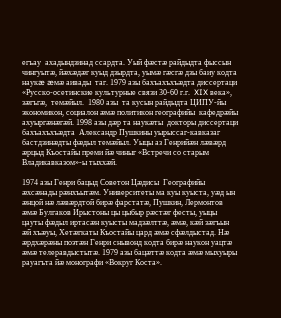егъау  ахадындзинад ссардта. Уый фæстæ райдыдта фыссын чингуытæ, йæхæдæг куыд дзырдта, уымæ гæсгæ дзы баиу кодта наукæ æмæ аивады  таг. 1979 азы бахъахъхъæдта диссертаци «Русско-осетинские культурные связи 30-60 г.г.  XIX века», зæгъгæ,  темæйыл.  1980 азы  та кусын райдыдта ЦИПУ-йы  экономикон, социалон æмæ политикон географийы  кафедрæйы ахуыргæнæгæй. 1998 азы дæр та наукæты  докторы диссертаци бахъахъхъæдта  Александр Пушкины уырыссаг-кавказаг бастдзинæдты фæдыл темæйыл. Уыцы аз Генрийæн лæвæрд æрцыд Къостайы преми йæ чиныг «Встречи со старым Владикавказом»-ы тыххæй.

1974 азы Генри бацыд Советон Цæдисы  Географийы æхсæнады рæнхъытæм. Университеты ма куы куыста, уæд ын æнцой нæ лæвæрдтой бирæ фарстатæ, Пушкин, Лермонтов æмæ Булгаков Ирыстоны цы цыбыр рæстæг фесты, уыцы цауты фæдыл иртасæн куысты мадзæлттæ, æмæ, кæй зæгъын æй хъæуы, Хетæгкаты Къостайы цард æмæ сфæлдыстад. Нæ æрдхæрæны поэтæн Генри снывонд кодта бирæ наукон уацтæ  æмæ телеравдыстытæ. 1979 азы бацæттæ кодта æмæ мыхуыры рауагъта йæ монографи «Вокруг Коста».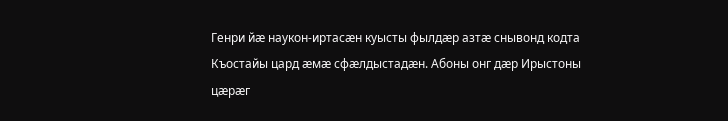Генри йæ наукон-иртасæн куысты фылдæр азтæ снывонд кодта Къостайы цард æмæ сфæлдыстадæн. Абоны онг дæр Ирыстоны цæрæг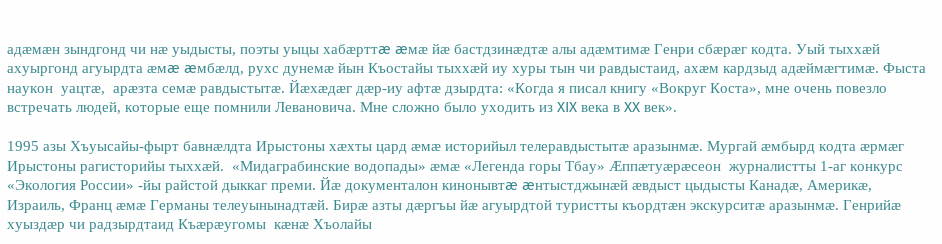адæмæн зындгонд чи нæ уыдысты, поэты уыцы хабæрттæ æмæ йæ бастдзинæдтæ алы адæмтимæ Генри сбæрæг кодта. Уый тыххæй ахуыргонд агуырдта æмæ æмбæлд, рухс дунемæ йын Къостайы тыххæй иу хуры тын чи равдыстаид, ахæм кардзыд адæймæгтимæ. Фыста наукон  уацтæ,  арæзта семæ равдыстытæ. Йæхæдæг дæр-иу афтæ дзырдта: «Когда я писал книгу «Вокруг Коста», мне очень повезло встречать людей, которые еще помнили Левановича. Мне сложно было уходить из XIX века в XX век».

1995 азы Хъуысайы-фырт бавнæлдта Ирыстоны хæхты цард æмæ историйыл телеравдыстытæ аразынмæ. Мургай æмбырд кодта æрмæг Ирыстоны рагисторийы тыххæй.  «Мидаграбинские водопады» æмæ «Легенда горы Тбау» Æппæтуæрæсеон  журналистты 1-аг конкурс «Экология России» -йы райстой дыккаг преми. Йæ документалон кинонывтæ æнтыстджынæй æвдыст цыдысты Канадæ, Америкæ, Израиль, Франц æмæ Германы телеуынынадтæй. Бирæ азты дæргъы йæ агуырдтой туристты къордтæн экскурситæ аразынмæ. Генрийæ хуыздæр чи радзырдтаид Къæрæугомы  кæнæ Хъолайы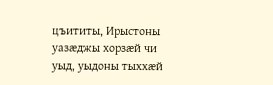цъититы, Ирыстоны уазæджы хорзæй чи уыд, уыдоны тыххæй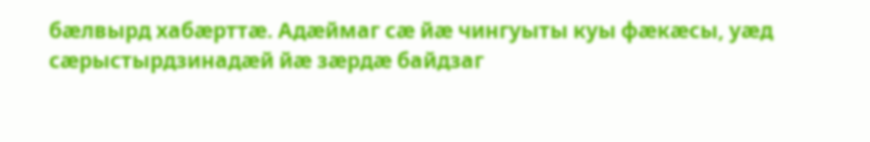бæлвырд хабæрттæ. Адæймаг сæ йæ чингуыты куы фæкæсы, уæд сæрыстырдзинадæй йæ зæрдæ байдзаг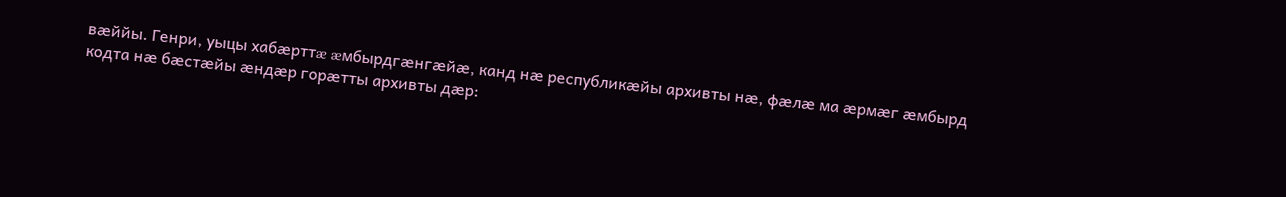вæййы. Генри, уыцы хабæрттæ æмбырдгæнгæйæ, канд нæ республикæйы архивты нæ, фæлæ ма æрмæг æмбырд кодта нæ бæстæйы æндæр горæтты архивты дæр: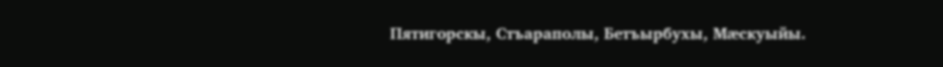Пятигорскы, Стъараполы, Бетъырбухы, Мæскуыйы.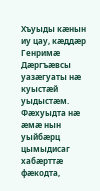Хъуыды кæнын иу цау, кæддæр Генримæ Дæргъæвсы уазæгуаты нæ куыстæй  уыдыстæм. Фæхуыдта нæ æмæ нын уыйбæрц цымыдисаг хабæрттæ фæкодта,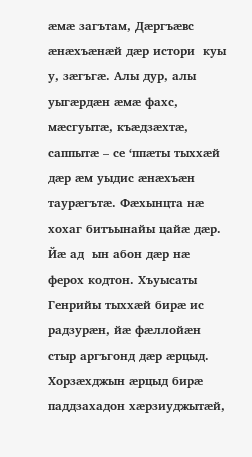æмæ загътам, Дæргъæвс æнæхъæнæй дæр истори  куы у, зæгъгæ. Алы дур, алы уыгæрдæн æмæ фахс, мæсгуытæ, къæдзæхтæ, саппытæ – се ‘ппæты тыххæй дæр æм уыдис æнæхъæн таурæгътæ. Фæхынцта нæ хохаг битъынайы цайæ дæр. Йæ ад  ын абон дæр нæ ферох кодтон. Хъуысаты Генрийы тыххæй бирæ ис радзурæн, йæ фæллойæн стыр аргъгонд дæр æрцыд. Хорзæхджын æрцыд бирæ паддзахадон хæрзиуджытæй,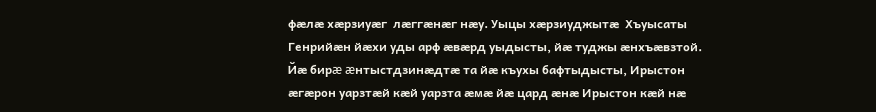фæлæ хæрзиуæг  лæггæнæг нæу. Уыцы хæрзиуджытæ  Хъуысаты Генрийæн йæхи уды арф æвæрд уыдысты, йæ туджы æнхъæвзтой. Йæ бирæ æнтыстдзинæдтæ та йæ къухы бафтыдысты, Ирыстон æгæрон уарзтæй кæй уарзта æмæ йæ цард æнæ Ирыстон кæй нæ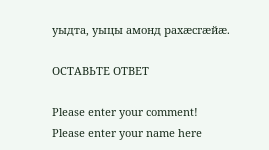уыдта, уыцы амонд рахæсгæйæ.

ОСТАВЬТЕ ОТВЕТ

Please enter your comment!
Please enter your name here